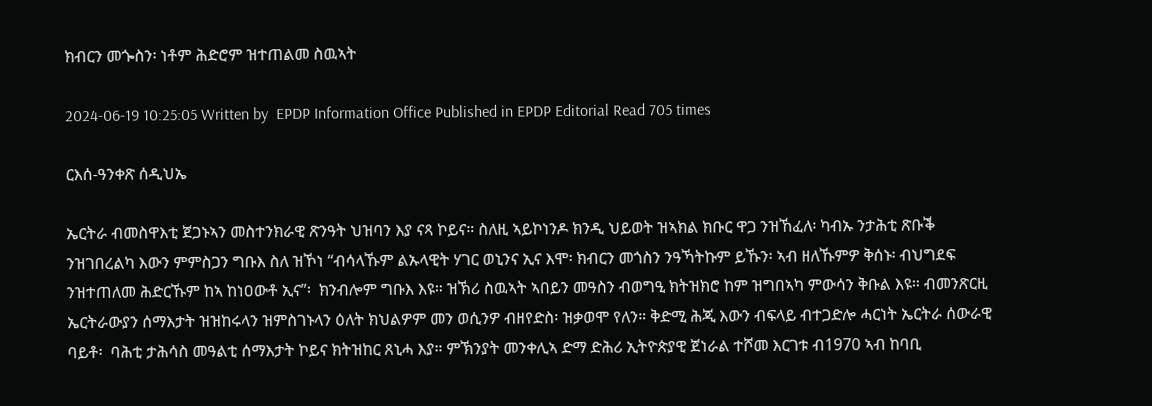ክብርን መጐስን፡ ነቶም ሕድሮም ዝተጠልመ ስዉኣት

2024-06-19 10:25:05 Written by  EPDP Information Office Published in EPDP Editorial Read 705 times

ርእሰ-ዓንቀጽ ሰዲህኤ

ኤርትራ ብመስዋእቲ ጀጋኑኣን መስተንክራዊ ጽንዓት ህዝባን እያ ናጻ ኮይና። ስለዚ ኣይኮነንዶ ክንዲ ህይወት ዝኣክል ክቡር ዋጋ ንዝኸፈለ፡ ካብኡ ንታሕቲ ጽቡቕ ንዝገበረልካ እውን ምምስጋን ግቡእ ስለ ዝኾነ “ብሳላኹም ልኡላዊት ሃገር ወኒንና ኢና እሞ፡ ክብርን መጎስን ንዓኻትኩም ይኹን፡ ኣብ ዘለኹምዎ ቅሰኑ፡ ብህግደፍ ንዝተጠለመ ሕድርኹም ከኣ ከነዐውቶ ኢና”፡  ክንብሎም ግቡእ እዩ። ዝኽሪ ስዉኣት ኣበይን መዓስን ብወግዒ ክትዝክሮ ከም ዝግበኣካ ምውሳን ቅቡል እዩ። ብመንጽርዚ ኤርትራውያን ሰማእታት ዝዝከሩላን ዝምስገኑላን ዕለት ክህልዎም መን ወሲንዎ ብዘየድስ፡ ዝቃወሞ የለን። ቅድሚ ሕጂ እውን ብፍላይ ብተጋድሎ ሓርነት ኤርትራ ሰውራዊ ባይቶ፡  ባሕቲ ታሕሳስ መዓልቲ ሰማእታት ኮይና ክትዝከር ጸኒሓ እያ። ምኽንያት መንቀሊኣ ድማ ድሕሪ ኢትዮጵያዊ ጀነራል ተሾመ እርገቱ ብ1970 ኣብ ከባቢ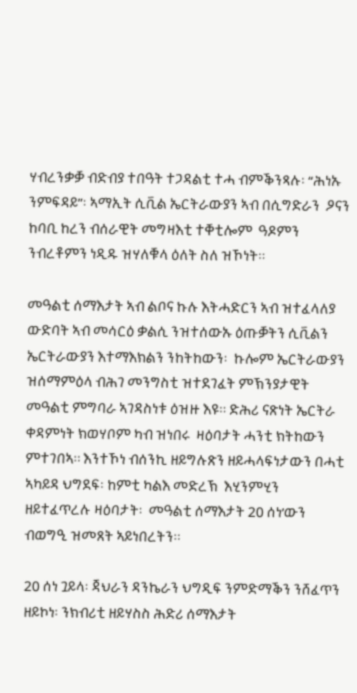ሃብረንቃቓ ብድብያ ተበዓት ተጋዳልቲ ተሓ ብምቕንጻሉ፡ “ሕነኡ ንምፍዳይ”፡ ኣማኢት ሲቪል ኤርትራውያን ኣብ በሲግድራን  ዖናን ከባቢ ከረን ብሰራዊት መግዛእቲ ተቐቲሎም  ዓዶምን ንብረቶምን ነዲዱ ዝሃለቑላ ዕለት ስለ ዝኾነት።

መዓልቲ ሰማእታት ኣብ ልቦና ኩሉ እትሓድርን ኣብ ዝተፈላለያ ውድባት ኣብ መሳርዕ ቃልሲ ንዝተሰውኡ ዕጡቓትን ሲቪልን ኤርትራውያን እተማእክልን ንከትከውን፡  ኩሎም ኤርትራውያን ዝሰማምዕላ ብሕገ መንግስቲ ዝተደገፈት ምኽንያታዊት መዓልቲ ምግባራ ኣገዳስነቱ ዕዝዙ እዩ። ድሕሪ ናጽነት ኤርትራ ቀዳምነት ክወሃቦም ካብ ዝነበሩ  ዛዕባታት ሓንቲ ክትከውን ምተገበኣ። እንተኾነ ብሰንኪ ዘይግሉጽን ዘይሓላፍነታውን በሓቲ ኣካይዳ ህግደፍ፡ ከምቲ ካልእ መድረኽ  እሂንምሂን  ዘይተፈጥረሉ ዛዕባታት፡  መዓልቲ ሰማእታት 20 ሰነ’ውን ብወግዒ ዝመጸት ኣይነበረትን።

20 ሰነ ጓይላ፡ ጃህራን ዳንኬራን ህግዲፍ ንምድማቕን ንሸፈጥን ዘይኮነ፡ ንክብሪቲ ዘይሃስስ ሕድሪ ሰማእታት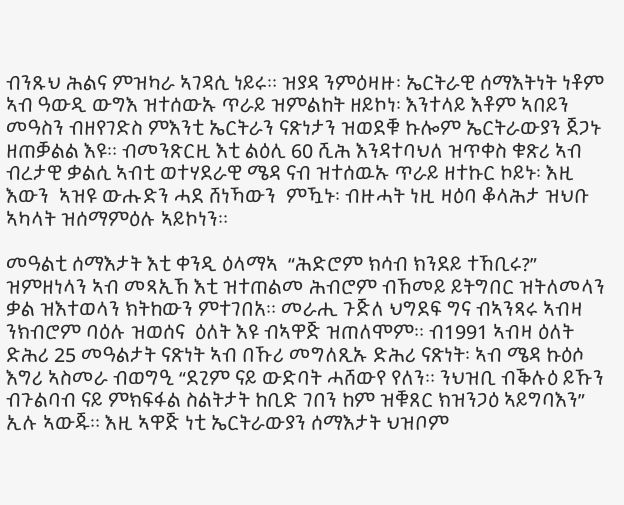ብንጹህ ሕልና ምዝካራ ኣገዳሲ ነይሩ። ዝያዳ ንምዕዛዙ፡ ኤርትራዊ ሰማእትነት ነቶም ኣብ ዓውዲ ውግእ ዝተሰውኡ ጥራይ ዝምልከት ዘይኮነ፡ እንተላይ እቶም ኣበይን መዓስን ብዘየገድስ ምእንቲ ኤርትራን ናጽነታን ዝወደቑ ኩሎም ኤርትራውያን ጀጋኑ ዘጠቓልል እዩ። ብመንጽርዚ እቲ ልዕሊ 60 ሺሕ እንዳተባህለ ዝጥቀስ ቁጽሪ ኣብ ብረታዊ ቃልሲ ኣብቲ ወተሃደራዊ ሜዳ ናብ ዝተሰዉኡ ጥራይ ዘተኩር ኮይኑ፡ እዚ እውን  ኣዝዩ ውሑድን ሓደ ሸነኻውን  ምዃኑ፡ ብዙሓት ነዚ ዛዕባ ቆላሕታ ዝህቡ ኣካላት ዝሰማምዕሉ ኣይኮነን።

መዓልቲ ሰማእታት እቲ ቀንዲ ዕላማኣ  “ሕድሮም ክሳብ ክንደይ ተኸቢሩ?” ዝምዘነላን ኣብ መጻኢኸ እቲ ዝተጠልመ ሕብሮም ብኸመይ ይትግበር ዝትለመላን ቃል ዝእተወላን ክትከውን ምተገበአ። መራሒ ጉጅለ ህግደፍ ግና ብኣንጻሩ ኣብዛ ንክብሮም ባዕሉ ዝወሰና  ዕለት እዩ ብኣዋጅ ዝጠለሞም። ብ1991 ኣብዛ ዕለት ድሕሪ 25 መዓልታት ናጽነት ኣብ በኹሪ መግለጺኡ ድሕሪ ናጽነት፡ ኣብ ሜዳ ኩዕሶ እግሪ ኣስመራ ብወግዒ “ደጊም ናይ ውድባት ሓሸውየ የለን። ንህዝቢ ብቕሉዕ ይኹን ብጉልባብ ናይ ምክፍፋል ስልትታት ከቢድ ገበን ከም ዝቑጸር ክዝንጋዕ ኣይግባእን” ኢሉ ኣውጁ። እዚ ኣዋጅ ነቲ ኤርትራውያን ሰማእታት ህዝቦም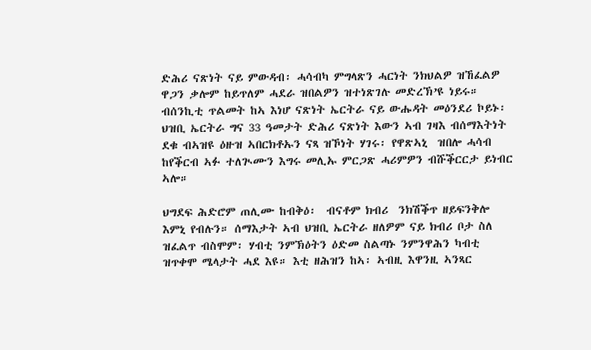ድሕሪ ናጽነት ናይ ምውዳብ፡ ሓሳብካ ምግላጽን ሓርነት ንክህልዎ ዝኸፈልዎ ዋጋን ቃሎም ከይጥለም ሓደራ ዝበልዎን ዝተነጽገሉ መድረኽ’ዩ ነይሩ። ብሰንኪቲ ጥልመት ከኣ እነሆ ናጽነት ኤርትራ ናይ ውሑዳት መዕንደሪ ኮይኑ፡ ህዝቢ ኤርትራ ግና 33 ዓመታት ድሕሪ ናጽነት እውን ኣብ ገዛእ ብሰማእትነት ደቁ ብኣዝዩ ዕዙዝ ኣበርክቶኡን ናጻ ዝኾነት ሃገሩ፡ የዋጽኣኒ  ዝበሎ ሓሳብ ከየቕርብ ኣፉ ተለጒሙን እግሩ መሊኡ ምርጋጽ ሓሪምዎን ብሹቕርርታ ይነብር ኣሎ።

ህግደፍ ሕድሮም ጠሊሙ ከብቅዕ፡  ብናቶም ክብሪ  ንክሽቕጥ ዘይፍንቅሎ እምኒ የብሉን። ሰማእታት ኣብ ህዝቢ ኤርትራ ዘለዎም ናይ ክብሪ ቦታ ስለ ዝፈልጥ ብስሞም፡ ሃብቲ ንምኽዕትን ዕድመ ስልጣኑ ንምንዋሕን ካብቲ ዝጥቀሞ ሜላታት ሓደ እዩ። እቲ ዘሕዝን ከኣ፡ ኣብዚ እዋንዚ ኣንጻር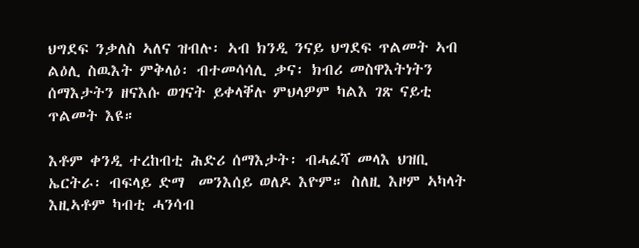ህግደፍ ንቃለስ ኣለና ዝብሉ፡ ኣብ ክንዲ ንናይ ህግደፍ ጥልመት ኣብ ልዕሊ ስዉእት ምቅላዕ፡ ብተመሳሳሊ ቃና፡ ክብሪ መስዋእትነትን ሰማእታትን ዘናእሱ ወገናት ይቀላቐሉ ምህላዎም ካልእ ገጽ ናይቲ ጥልመት እዩ።

እቶም ቀንዲ ተረከብቲ ሕድሪ ሰማእታት፡ ብሓፈሻ መላእ ህዝቢ ኤርትራ፡ ብፍላይ ድማ  መንእሰይ ወለዶ እዮም። ስለዚ እዞም ኣካላት እዚኣቶም ካብቲ ሓንሳብ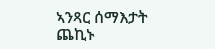ኣንጻር ሰማእታት ጨኪኑ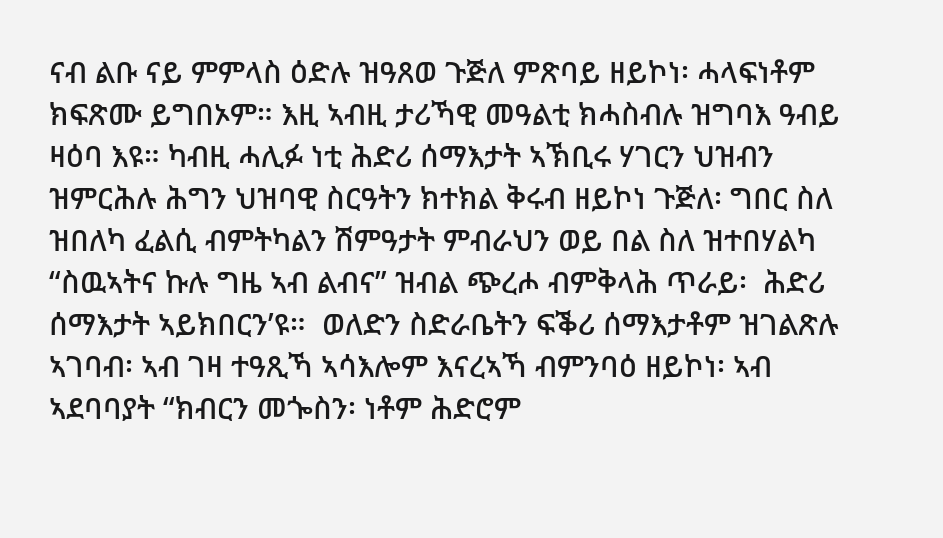ናብ ልቡ ናይ ምምላስ ዕድሉ ዝዓጸወ ጉጅለ ምጽባይ ዘይኮነ፡ ሓላፍነቶም ክፍጽሙ ይግበኦም። እዚ ኣብዚ ታሪኻዊ መዓልቲ ክሓስብሉ ዝግባእ ዓብይ ዛዕባ እዩ። ካብዚ ሓሊፉ ነቲ ሕድሪ ሰማእታት ኣኽቢሩ ሃገርን ህዝብን ዝምርሕሉ ሕግን ህዝባዊ ስርዓትን ክተክል ቅሩብ ዘይኮነ ጉጅለ፡ ግበር ስለ ዝበለካ ፈልሲ ብምትካልን ሽምዓታት ምብራህን ወይ በል ስለ ዝተበሃልካ “ስዉኣትና ኩሉ ግዜ ኣብ ልብና” ዝብል ጭረሖ ብምቅላሕ ጥራይ፡  ሕድሪ ሰማእታት ኣይክበርን’ዩ።  ወለድን ስድራቤትን ፍቕሪ ሰማእታቶም ዝገልጽሉ ኣገባብ፡ ኣብ ገዛ ተዓጺኻ ኣሳእሎም እናረኣኻ ብምንባዕ ዘይኮነ፡ ኣብ ኣደባባያት “ክብርን መጐስን፡ ነቶም ሕድሮም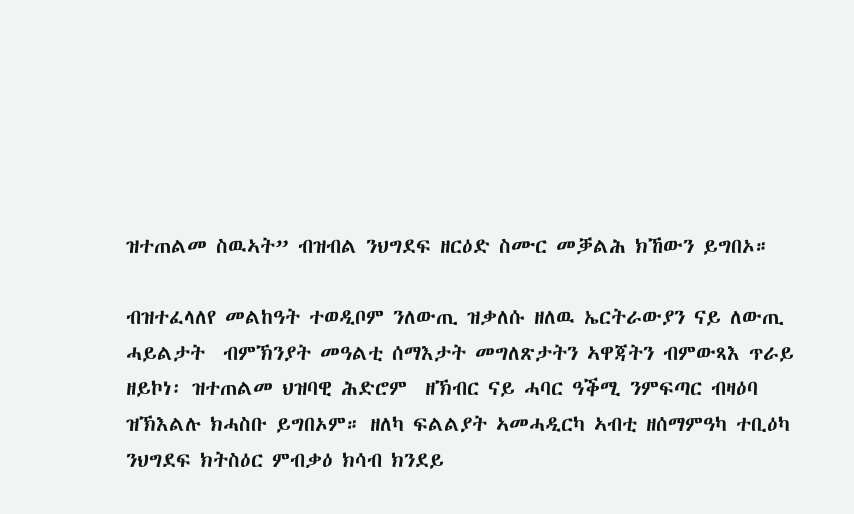ዝተጠልመ ስዉኣት” ብዝብል ንህግደፍ ዘርዕድ ስሙር መቓልሕ ክኸውን ይግበኦ።

ብዝተፈላለየ መልከዓት ተወዲቦም ንለውጢ ዝቃለሱ ዘለዉ ኤርትራውያን ናይ ለውጢ ሓይልታት  ብምኽንያት መዓልቲ ሰማእታት መግለጽታትን ኣዋጃትን ብምውጻእ ጥራይ ዘይኮነ፡ ዝተጠልመ ህዝባዊ ሕድሮም  ዘኽብር ናይ ሓባር ዓቕሚ ንምፍጣር ብዛዕባ ዝኽእልሉ ክሓስቡ ይግበኦም። ዘለካ ፍልልያት ኣመሓዲርካ ኣብቲ ዘሰማምዓካ ተቢዕካ ንህግደፍ ክትስዕር ምብቃዕ ክሳብ ክንደይ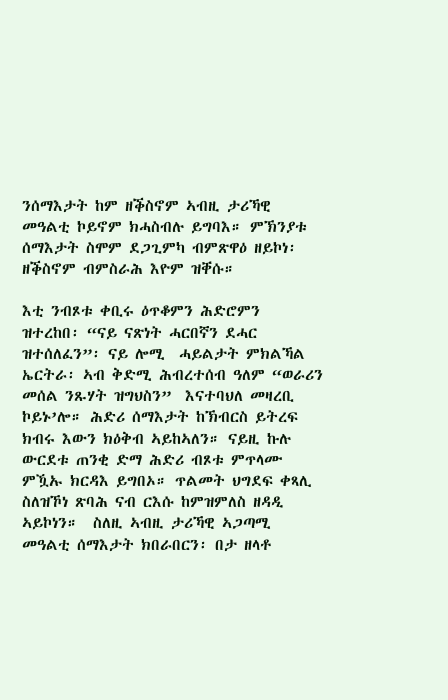ንሰማእታት ከም ዘቕስኖም ኣብዚ ታሪኻዊ መዓልቲ ኮይኖም ክሓስብሉ ይግባእ። ምኽንያቱ ሰማእታት ስሞም ደጋጊምካ ብምጽዋዕ ዘይኮነ፡ ዘቕስኖም ብምስራሕ እዮም ዝቐሱ።

እቲ ንብጾቱ ቀቢሩ ዕጥቆምን ሕድሮምን ዝተረከበ፡ “ናይ ናጽነት ሓርበኛን ደሓር ዝተሰለፈን”፡ ናይ ሎሚ  ሓይልታት ምክልኻል ኤርትራ፡ ኣብ ቅድሚ ሕብረተሰብ ዓለም “ወራሪን መሰል ንጹሃት ዝግህስን”  እናተባህለ መዛረቢ ኮይኑ’ሎ። ሕድሪ ሰማእታት ከኽብርስ ይትረፍ ክብሩ እውን ክዕቅብ ኣይከኣለን። ናይዚ ኩሉ ውርደቱ ጠንቂ ድማ ሕድሪ ብጾቱ ምጥላሙ ምዃኡ ክርዳእ ይግበኦ። ጥልመት ህግደፍ ቀጻሊ ስለዝኾነ ጽባሕ ናብ ርእሱ ከምዝምለስ ዘዳዲ ኣይኮነን።  ስለዚ ኣብዚ ታሪኻዊ ኣጋጣሚ መዓልቲ ሰማእታት ክበራበርን፡ በታ ዘላቶ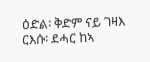ዕድል፡ ቅድም ናይ ገዛእ ርእሱ፡ ደሓር ከኣ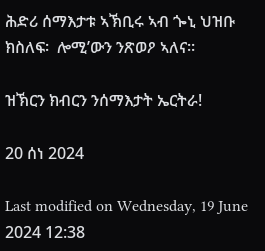ሕድሪ ሰማእታቱ ኣኽቢሩ ኣብ ጐኒ ህዝቡ ክስለፍ፡  ሎሚ’ውን ንጽወዖ ኣለና።

ዝኽርን ክብርን ንሰማእታት ኤርትራ!

20 ሰነ 2024

Last modified on Wednesday, 19 June 2024 12:38